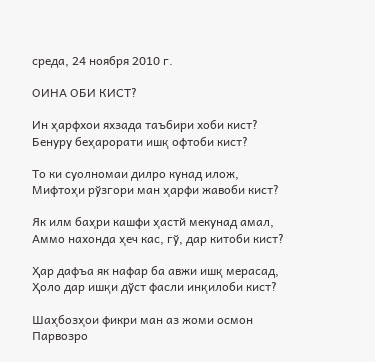среда, 24 ноября 2010 г.

ОИНА ОБИ КИСТ?

Ин ҳарфхои яхзада таъбири хоби кист?
Бенуру беҳарорати ишқ офтоби кист?

То ки суолномаи дилро кунад илож,
Мифтоҳи рўзгори ман ҳарфи жавоби кист?

Як илм баҳри кашфи ҳастй мекунад амал,
Аммо нахонда ҳеч кас, гў, дар китоби кист?

Ҳар дафъа як нафар ба авжи ишқ мерасад,
Ҳоло дар ишқи дўст фасли инқилоби кист?

Шаҳбозҳои фикри ман аз жоми осмон
Парвозро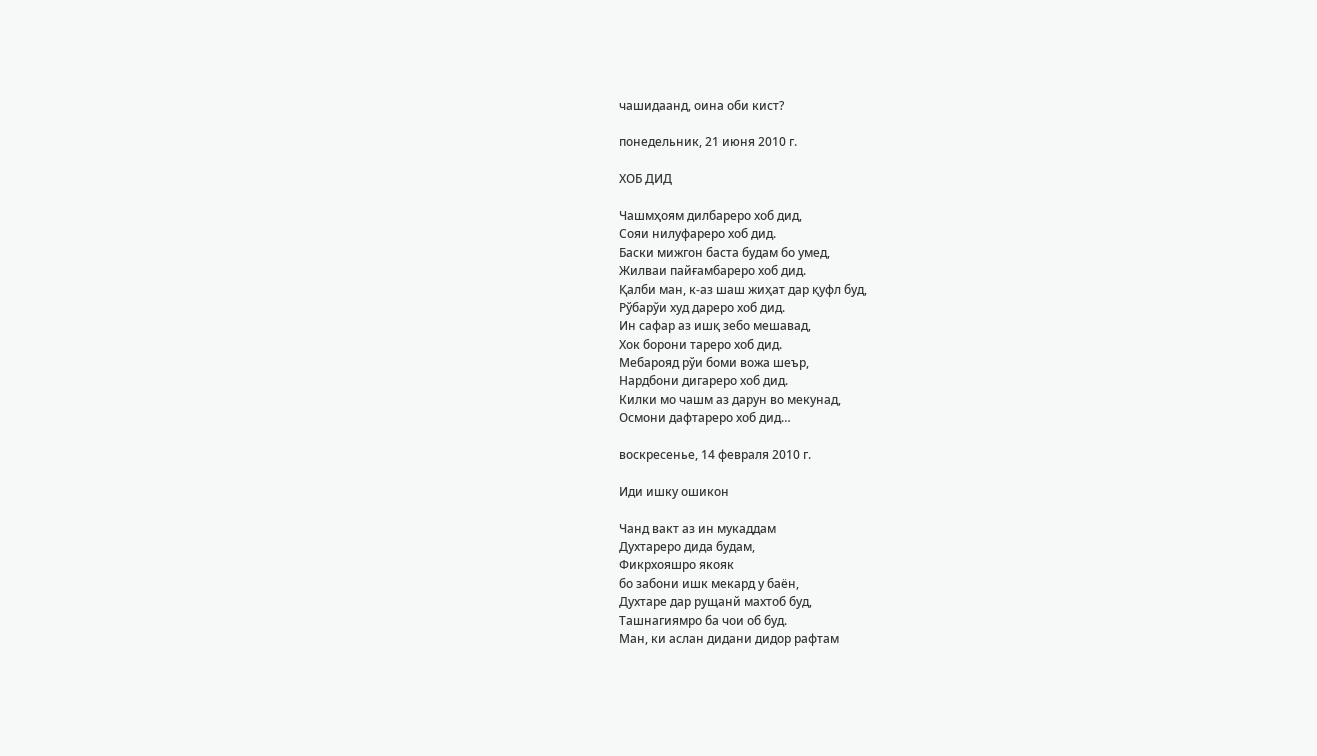чашидаанд, оина оби кист?

понедельник, 21 июня 2010 г.

ХОБ ДИД

Чашмҳоям дилбареро хоб дид,
Сояи нилуфареро хоб дид.
Баски мижгон баста будам бо умед,
Жилваи пайғамбареро хоб дид.
Қалби ман, к-аз шаш жиҳат дар қуфл буд,
Рўбарўи худ дареро хоб дид.
Ин сафар аз ишқ зебо мешавад,
Хок борони тареро хоб дид.
Мебарояд рўи боми вожа шеър,
Нардбони дигареро хоб дид.
Килки мо чашм аз дарун во мекунад,
Осмони дафтареро хоб дид…

воскресенье, 14 февраля 2010 г.

Иди ишку ошикон

Чанд вакт аз ин мукаддам
Духтареро дида будам,
Фикрхояшро якояк
бо забони ишк мекард у баён,
Духтаре дар рущанй махтоб буд,
Ташнагиямро ба чои об буд.
Ман, ки аслан дидани дидор рафтам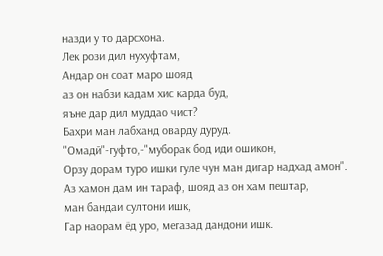назди у то дарсхона.
Лек рози дил нухуфтам,
Андар он соат маро шояд
аз он набзи кадам хис карда буд,
яъне дар дил муддао чист?
Бахри ман лабханд оварду дуруд.
"Омадй"-гуфто,-"муборак бод иди ошикон,
Орзу дорам туро ишки гуле чун ман дигар надхад амон".
Аз хамон дам ин тараф, шояд аз он хам пештар,
ман бандаи султони ишк,
Гар наорам ёд уро, мегазад дандони ишк.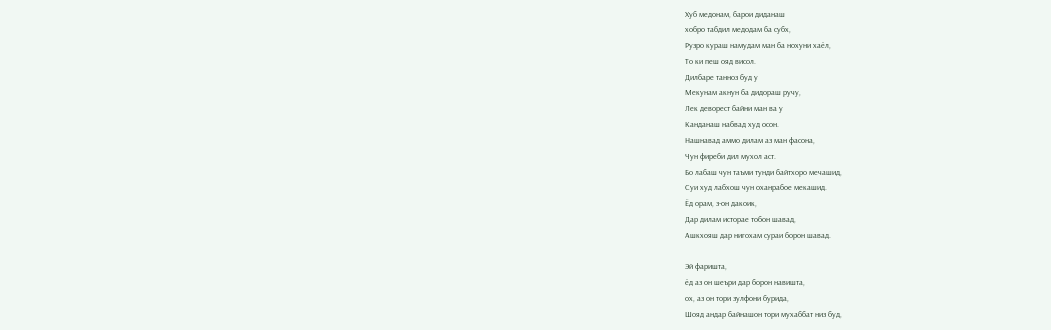Хуб медонам, барои диданаш
хобро табдил медодам ба субх,
Рузро кураш намудам ман ба нохуни хаёл,
То ки пеш ояд висол.
Дилбаре танноз буд у
Мекунам акнун ба дидораш ручу,
Лек деворест байни ман ва у
Канданаш набвад худ осон.
Нашнавад аммо дилам аз ман фасона,
Чун фиреби дил мухол аст.
Бо лабаш чун таъми тунди байтхоро мечашид,
Суи худ лабхош чун оханрабое мекашид.
Ёд орам, з-он дакоик,
Дар дилам исторае тобон шавад,
Ашкхояш дар нигохам сураи борон шавад.

Эй фаришта,
ёд аз он шеъри дар борон навишта,
ох, аз он тори зулфони бурида,
Шояд андар байнашон тори мухаббат низ буд,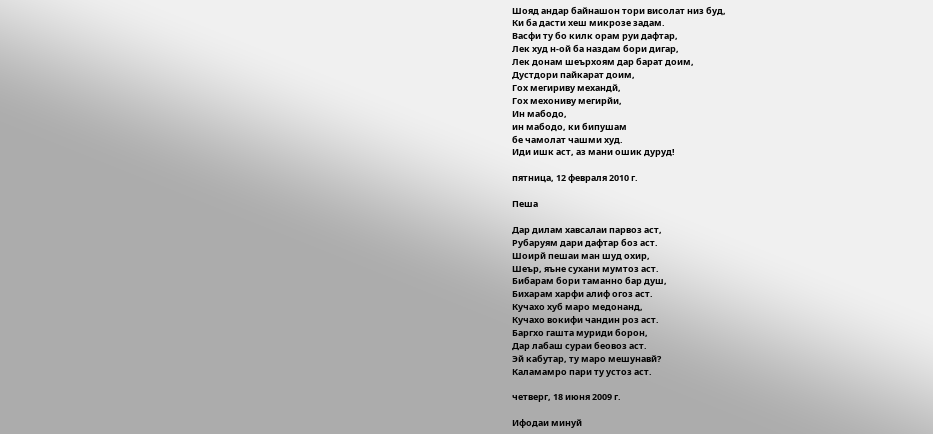Шояд андар байнашон тори висолат низ буд,
Ки ба дасти хеш микрозе задам.
Васфи ту бо килк орам руи дафтар,
Лек худ н-ой ба наздам бори дигар,
Лек донам шеърхоям дар барат доим,
Дустдори пайкарат доим,
Гох мегириву механдй,
Гох мехониву мегирйи,
Ин мабодо,
ин мабодо, ки бипушам
бе чамолат чашми худ.
Иди ишк аст, аз мани ошик дуруд!

пятница, 12 февраля 2010 г.

Пеша

Дар дилам хавсалаи парвоз аст,
Рубаруям дари дафтар боз аст.
Шоирй пешаи ман шуд охир,
Шеър, яъне сухани мумтоз аст.
Бибарам бори таманно бар душ,
Бихарам харфи алиф огоз аст.
Кучахо хуб маро медонанд,
Кучахо вокифи чандин роз аст.
Баргхо гашта муриди борон,
Дар лабаш сураи беовоз аст.
Эй кабутар, ту маро мешунавй?
Каламамро пари ту устоз аст.

четверг, 18 июня 2009 г.

Ифодаи минуй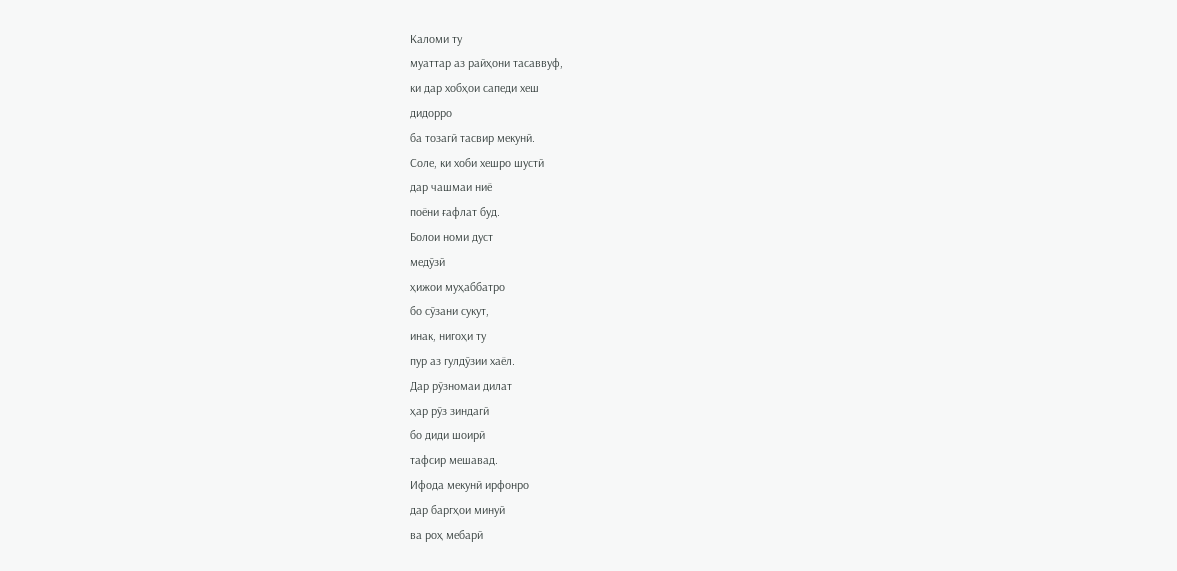Каломи ту
муаттар аз райҳони тасаввуф,
ки дар хобҳои сапеди хеш
дидорро
ба тозагй тасвир мекунй.
Соле, ки хоби хешро шустй
дар чашмаи ниё
поёни ғафлат буд.
Болои номи дуст
медўзй
ҳижои муҳаббатро
бо сўзани сукут,
инак, нигоҳи ту
пур аз гулдўзии хаёл.
Дар рўзномаи дилат
ҳар рўз зиндагй
бо диди шоирй
тафсир мешавад.
Ифода мекунй ирфонро
дар баргҳои минуй
ва роҳ мебарй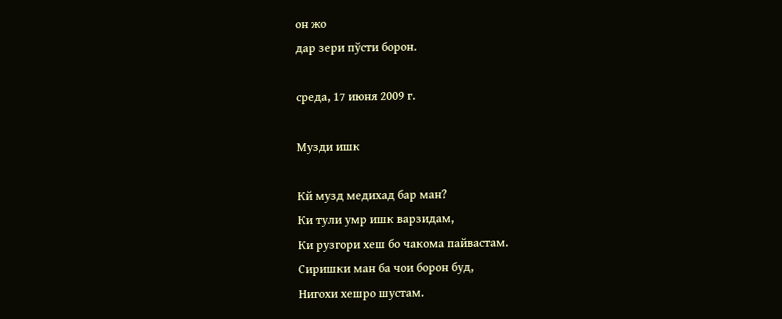он жо
дар зери пўсти борон.

среда, 17 июня 2009 г.

Музди ишк

Кй музд медихад бар ман?
Ки тули умр ишк варзидам,
Ки рузгори хеш бо чакома пайвастам.
Сиришки ман ба чои борон буд,
Нигохи хешро шустам.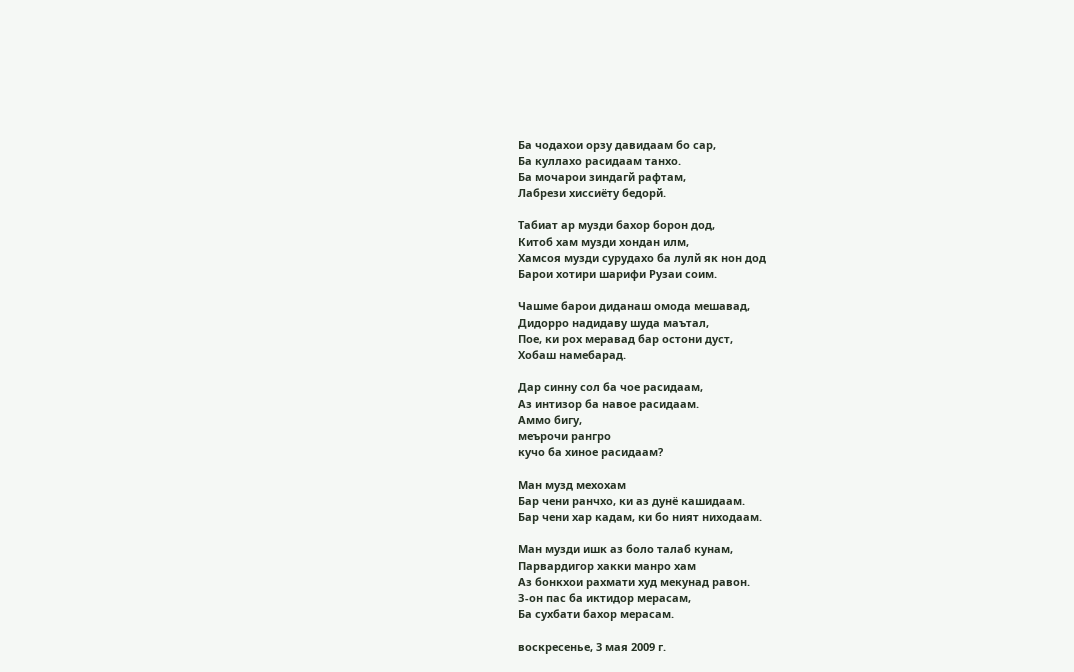Ба чодахои орзу давидаам бо сар,
Ба куллахо расидаам танхо.
Ба мочарои зиндагй рафтам,
Лабрези хиссиёту бедорй.

Табиат ар музди бахор борон дод,
Китоб хам музди хондан илм,
Хамсоя музди сурудахо ба лулй як нон дод
Барои хотири шарифи Рузаи соим.

Чашме барои диданаш омода мешавад,
Дидорро надидаву шуда маътал,
Пое, ки рох меравад бар остони дуст,
Хобаш намебарад.

Дар синну сол ба чое расидаам,
Аз интизор ба навое расидаам.
Аммо бигу,
меърочи рангро
кучо ба хиное расидаам?

Ман музд мехохам
Бар чени ранчхо, ки аз дунё кашидаам.
Бар чени хар кадам, ки бо ният ниходаам.

Ман музди ишк аз боло талаб кунам,
Парвардигор хакки манро хам
Аз бонкхои рахмати худ мекунад равон.
З-он пас ба иктидор мерасам,
Ба сухбати бахор мерасам.

воскресенье, 3 мая 2009 г.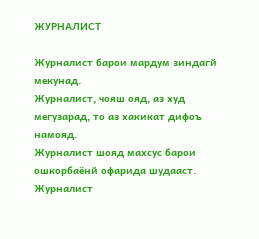ЖУРНАЛИСТ

Журналист барои мардум зиндагй мекунад.
Журналист, чояш ояд, аз худ мегузарад, то аз хакикат дифоъ намояд.
Журналист шояд махсус барои ошкорбаёнй офарида шудааст.
Журналист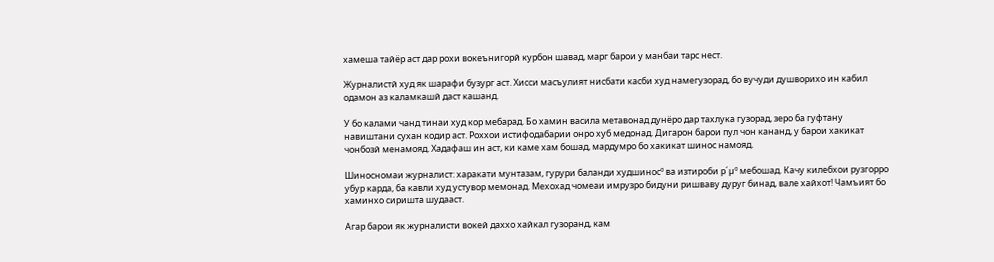хамеша тайёр аст дар рохи вокеънигорй курбон шавад, марг барои у манбаи тарс нест.

Журналистй худ як шарафи бузург аст. Хисси масъулият нисбати касби худ намегузорад, бо вучуди душворихо ин кабил одамон аз каламкашй даст кашанд.

У бо калами чанд тинаи худ кор мебарад. Бо хамин васила метавонад дунёро дар тахлука гузорад, зеро ба гуфтану навиштани сухан кодир аст. Роххои истифодабарии онро хуб медонад. Дигарон барои пул чон кананд, у барои хакикат чонбозй менамояд. Хадафаш ин аст, ки каме хам бошад, мардумро бо хакикат шинос намояд.

Шиносномаи журналист: харакати мунтазам, гурури баланди худшиносº ва изтироби р´µº мебошад. Качу килебхои рузгорро убур карда, ба кавли худ устувор мемонад. Мехохад чомеаи имрузро бидуни ришваву дуруг бинад, вале хайхот! Чамъият бо хаминхо сиришта шудааст.

Агар барои як журналисти вокей даххо хайкал гузоранд, кам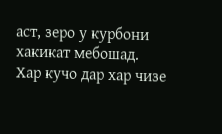аст, зеро у курбони хакикат мебошад. Хар кучо дар хар чизе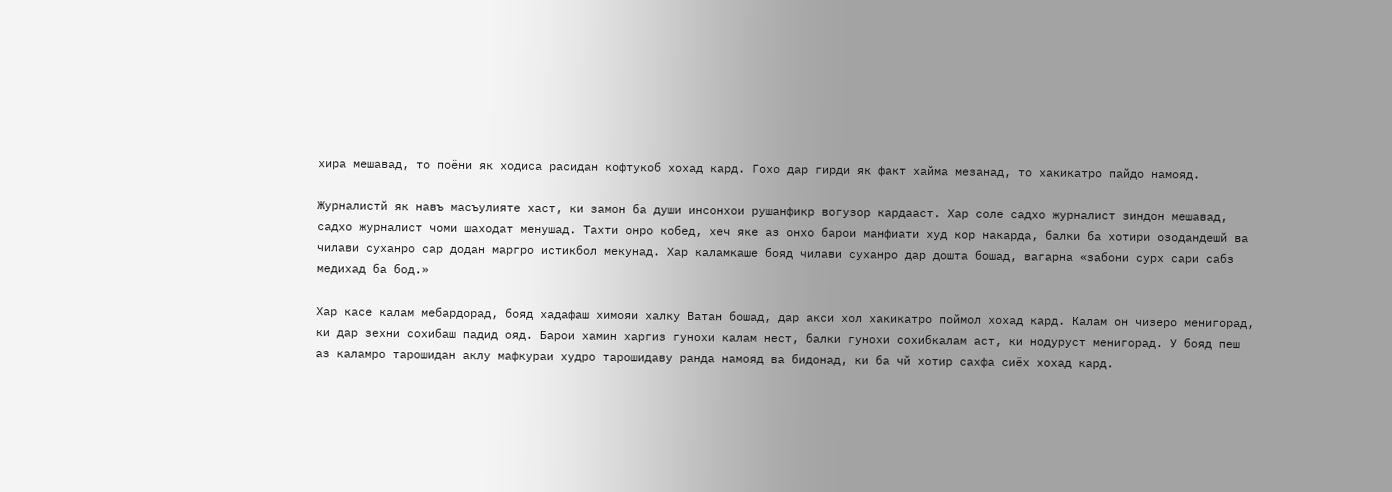хира мешавад, то поёни як ходиса расидан кофтукоб хохад кард. Гохо дар гирди як факт хайма мезанад, то хакикатро пайдо намояд.

Журналистй як навъ масъулияте хаст, ки замон ба души инсонхои рушанфикр вогузор кардааст. Хар соле садхо журналист зиндон мешавад, садхо журналист чоми шаходат менушад. Тахти онро кобед, хеч яке аз онхо барои манфиати худ кор накарда, балки ба хотири озодандешй ва чилави суханро сар додан маргро истикбол мекунад. Хар каламкаше бояд чилави суханро дар дошта бошад, вагарна «забони сурх сари сабз медихад ба бод.»

Хар касе калам мебардорад, бояд хадафаш химояи халку Ватан бошад, дар акси хол хакикатро поймол хохад кард. Калам он чизеро менигорад, ки дар зехни сохибаш падид ояд. Барои хамин харгиз гунохи калам нест, балки гунохи сохибкалам аст, ки нодуруст менигорад. У бояд пеш аз каламро тарошидан аклу мафкураи худро тарошидаву ранда намояд ва бидонад, ки ба чй хотир сахфа сиёх хохад кард.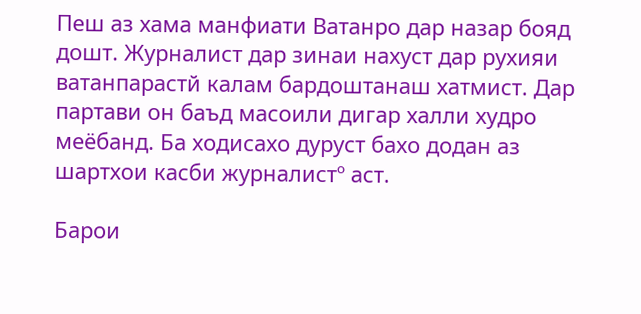Пеш аз хама манфиати Ватанро дар назар бояд дошт. Журналист дар зинаи нахуст дар рухияи ватанпарастй калам бардоштанаш хатмист. Дар партави он баъд масоили дигар халли худро меёбанд. Ба ходисахо дуруст бахо додан аз шартхои касби журналистº аст.

Барои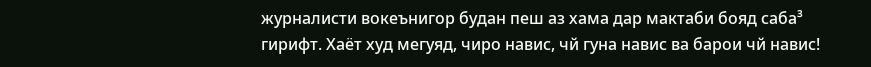журналисти вокеънигор будан пеш аз хама дар мактаби бояд саба³ гирифт. Хаёт худ мегуяд, чиро навис, чй гуна навис ва барои чй навис!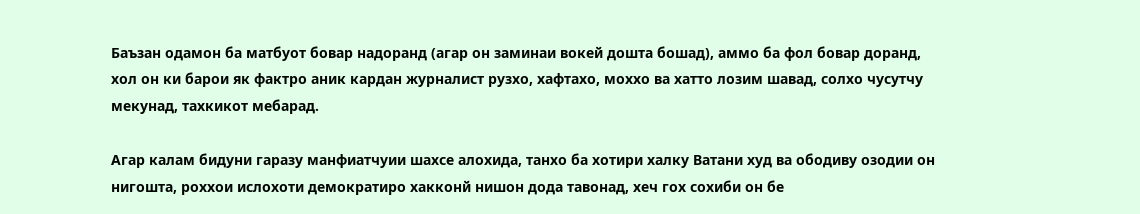Баъзан одамон ба матбуот бовар надоранд (агар он заминаи вокей дошта бошад), аммо ба фол бовар доранд, хол он ки барои як фактро аник кардан журналист рузхо, хафтахо, моххо ва хатто лозим шавад, солхо чусутчу мекунад, тахкикот мебарад.

Агар калам бидуни гаразу манфиатчуии шахсе алохида, танхо ба хотири халку Ватани худ ва ободиву озодии он нигошта, роххои ислохоти демократиро хакконй нишон дода тавонад, хеч гох сохиби он бе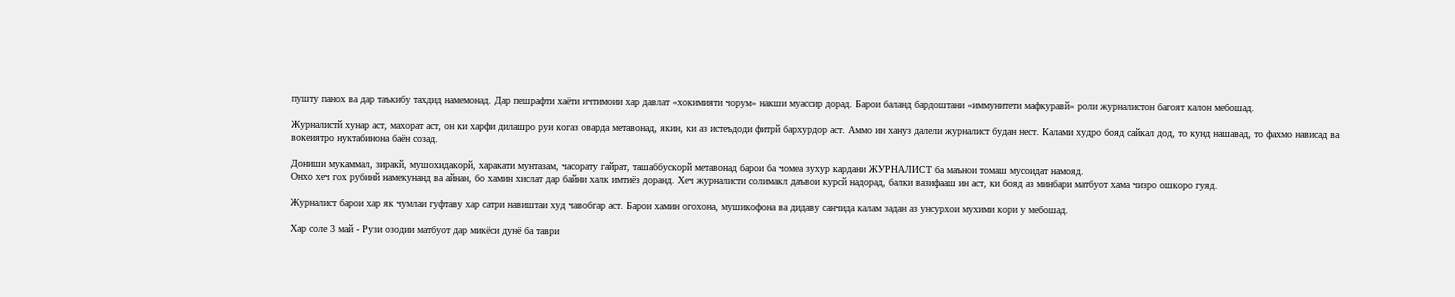пушту панох ва дар таъкибу тахдид намемонад. Дар пешрафти хаёти ичтимоии хар давлат «хокимияти чорум» накши муассир дорад. Барои баланд бардоштани «иммунитети мафкуравй» роли журналистон багоят калон мебошад.

Журналистй хунар аст, махорат аст, он ки харфи дилашро руи когаз оварда метавонад, якин, ки аз истеъдоди фитрй бархурдор аст. Аммо ин хануз далели журналист будан нест. Калами худро бояд сайкал дод, то кунд нашавад, то фахмо нависад ва вокеиятро нуктабинона баён созад.

Дониши мукаммал, зиракй, мушохидакорй, харакати мунтазам, часорату гайрат, ташаббускорй метавонад барои ба чомеа зухур кардани ЖУРНАЛИСТ ба маънои томаш мусоидат намояд.
Онхо хеч гох рубинй намекунанд ва айнан, бо хамин хислат дар байни халк имтиёз доранд. Хеч журналисти солимакл даъвои курсй надорад, балки вазифааш ин аст, ки бояд аз минбари матбуот хама чизро ошкоро гуяд.

Журналист барои хар як чумлаи гуфтаву хар сатри навиштаи худ чавобгар аст. Барои хамин огохона, мушикофона ва дидаву санчида калам задан аз унсурхои мухими кори у мебошад.

Хар соле 3 май - Рузи озодии матбуот дар микёси дунё ба таври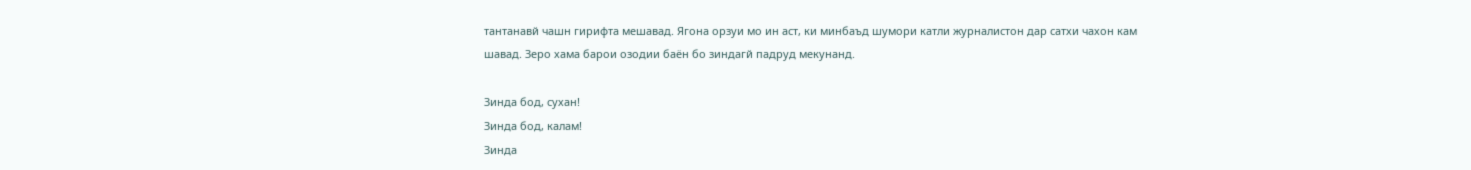тантанавй чашн гирифта мешавад. Ягона орзуи мо ин аст, ки минбаъд шумори катли журналистон дар сатхи чахон кам шавад. Зеро хама барои озодии баён бо зиндагй падруд мекунанд.

Зинда бод, сухан!
Зинда бод, калам!
Зинда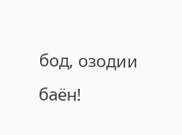бод, озодии баён!